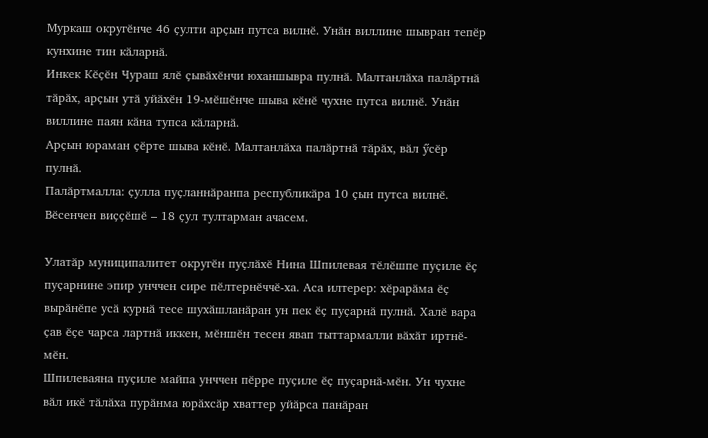Муркаш округӗнче 46 ҫулти арҫын путса вилнӗ. Унӑн виллине шывран тепӗр кунхине тин кӑларнӑ.
Инкек Кӗҫӗн Чураш ялӗ ҫывӑхӗнчи юханшывра пулнӑ. Малтанлӑха палӑртнӑ тӑрӑх, арҫын утӑ уйӑхӗн 19-мӗшӗнче шыва кӗнӗ чухне путса вилнӗ. Унӑн виллине паян кӑна тупса кӑларнӑ.
Арҫын юраман ҫӗрте шыва кӗнӗ. Малтанлӑха палӑртнӑ тӑрӑх, вӑл ӳсӗр пулнӑ.
Палӑртмалла: ҫулла пуҫланнӑранпа республикӑра 10 ҫын путса вилнӗ. Вӗсенчен виҫҫӗшӗ – 18 ҫул тултарман ачасем.

Улатӑр муниципалитет округӗн пуҫлӑхӗ Нина Шпилевая тӗлӗшпе пуҫиле ӗҫ пуҫарнине эпир унччен сире пӗлтернӗччӗ-ха. Аса илтерер: хӗрарӑма ӗҫ вырӑнӗпе усӑ курнӑ тесе шухӑшланӑран ун пек ӗҫ пуҫарнӑ пулнӑ. Халӗ вара ҫав ӗҫе чарса лартнӑ иккен, мӗншӗн тесен явап тыттармалли вӑхӑт иртнӗ-мӗн.
Шпилеваяна пуҫиле майпа унччен пӗрре пуҫиле ӗҫ пуҫарнӑ-мӗн. Ун чухне вӑл икӗ тӑлӑха пурӑнма юрӑхсӑр хваттер уйӑрса панӑран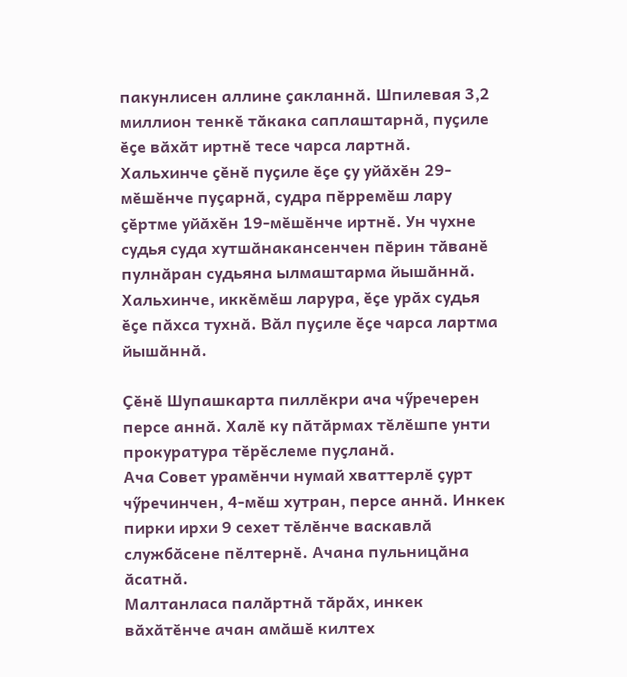пакунлисен аллине ҫакланнӑ. Шпилевая 3,2 миллион тенкӗ тӑкака саплаштарнӑ, пуҫиле ӗҫе вӑхӑт иртнӗ тесе чарса лартнӑ.
Хальхинче ҫӗнӗ пуҫиле ӗҫе ҫу уйӑхӗн 29-мӗшӗнче пуҫарнӑ, судра пӗрремӗш лару ҫӗртме уйӑхӗн 19-мӗшӗнче иртнӗ. Ун чухне судья суда хутшӑнакансенчен пӗрин тӑванӗ пулнӑран судьяна ылмаштарма йышӑннӑ. Хальхинче, иккӗмӗш ларура, ӗҫе урӑх судья ӗҫе пӑхса тухнӑ. Вӑл пуҫиле ӗҫе чарса лартма йышӑннӑ.

Ҫӗнӗ Шупашкарта пиллӗкри ача чӳречерен персе аннӑ. Халӗ ку пӑтӑрмах тӗлӗшпе унти прокуратура тӗрӗслеме пуҫланӑ.
Ача Совет урамӗнчи нумай хваттерлӗ ҫурт чӳречинчен, 4-мӗш хутран, персе аннӑ. Инкек пирки ирхи 9 сехет тӗлӗнче васкавлӑ службӑсене пӗлтернӗ. Ачана пульницӑна ӑсатнӑ.
Малтанласа палӑртнӑ тӑрӑх, инкек вӑхӑтӗнче ачан амӑшӗ килтех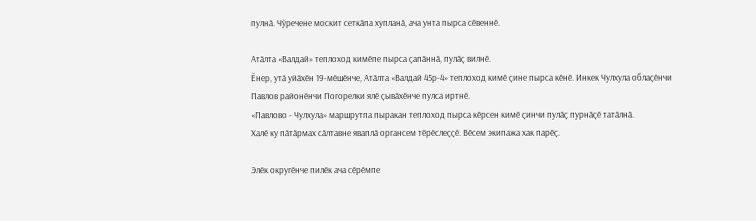пулнӑ. Чӳречене москит сеткӑпа хупланӑ, ача унта пырса сӗвеннӗ.

Атӑлта «Валдай» теплоход кимӗпе пырса ҫапӑннӑ, пулӑҫ вилнӗ.
Ӗнер, утӑ уйӑхӗн 19-мӗшӗнче, Атӑлта «Валдай 45р-4» теплоход кимӗ ҫине пырса кӗнӗ. Инкек Чулхула облаҫӗнчи Павлов районӗнчи Погорелки ялӗ ҫывӑхӗнче пулса иртнӗ.
«Павлово - Чулхула» маршрутпа пыракан теплоход пырса кӗрсен кимӗ ҫинчи пулӑҫ пурнӑҫӗ татӑлнӑ.
Халӗ ку пӑтӑрмах сӑлтавне яваплӑ органсем тӗрӗслеҫҫӗ. Вӗсем экипажа хак парӗҫ.

Элӗк округӗнче пилӗк ача сӗрӗмпе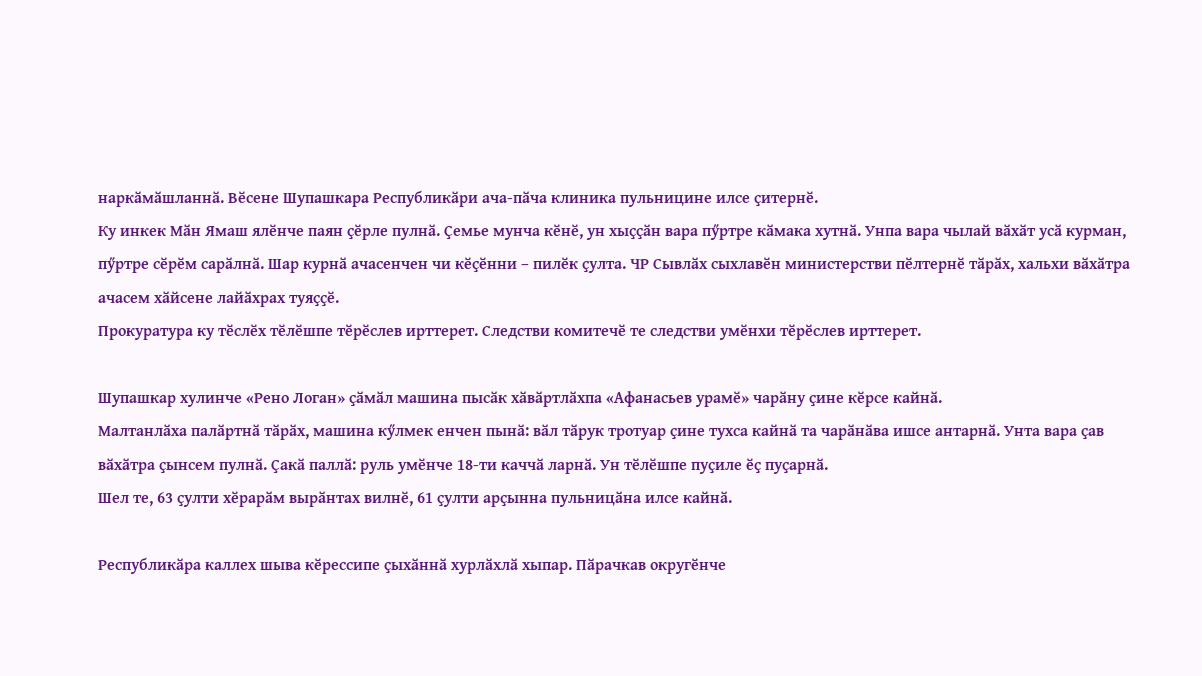наркӑмӑшланнӑ. Вӗсене Шупашкара Республикӑри ача-пӑча клиника пульницине илсе ҫитернӗ.
Ку инкек Мӑн Ямаш ялӗнче паян ҫӗрле пулнӑ. Ҫемье мунча кӗнӗ, ун хыҫҫӑн вара пӳртре кӑмака хутнӑ. Унпа вара чылай вӑхӑт усӑ курман, пӳртре сӗрӗм сарӑлнӑ. Шар курнӑ ачасенчен чи кӗҫӗнни – пилӗк ҫулта. ЧР Сывлӑх сыхлавӗн министерстви пӗлтернӗ тӑрӑх, хальхи вӑхӑтра ачасем хӑйсене лайӑхрах туяҫҫӗ.
Прокуратура ку тӗслӗх тӗлӗшпе тӗрӗслев ирттерет. Следстви комитечӗ те следстви умӗнхи тӗрӗслев ирттерет.

Шупашкар хулинче «Рено Логан» ҫӑмӑл машина пысӑк хӑвӑртлӑхпа «Афанасьев урамӗ» чарӑну ҫине кӗрсе кайнӑ.
Малтанлӑха палӑртнӑ тӑрӑх, машина кӳлмек енчен пынӑ: вӑл тӑрук тротуар ҫине тухса кайнӑ та чарӑнӑва ишсе антарнӑ. Унта вара ҫав вӑхӑтра ҫынсем пулнӑ. Ҫакӑ паллӑ: руль умӗнче 18-ти каччӑ ларнӑ. Ун тӗлӗшпе пуҫиле ӗҫ пуҫарнӑ.
Шел те, 63 ҫулти хӗрарӑм вырӑнтах вилнӗ, 61 ҫулти арҫынна пульницӑна илсе кайнӑ.

Республикӑра каллех шыва кӗрессипе ҫыхӑннӑ хурлӑхлӑ хыпар. Пӑрачкав округӗнче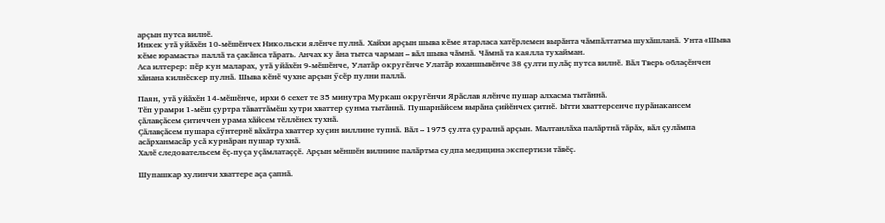арҫын путса вилнӗ.
Инкек утӑ уйӑхӗн 10-мӗшӗнчех Никольски ялӗнче пулнӑ. Хайхи арҫын шыва кӗме ятарласа хатӗрлемен вырӑнта чӑмпӑлтатма шухӑшланӑ. Унта «Шыва кӗме юрамасть» паллӑ та ҫакӑнса тӑрать. Анчах ку ӑна тытса чарман – вӑл шыва чӑмнӑ. Чӑмнӑ та каялла тухайман.
Аса илтерер: пӗр кун маларах, утӑ уйӑхӗн 9-мӗшӗнче, Улатӑр округӗнче Улатӑр юханшывӗнче 38 ҫулти пулӑҫ путса вилнӗ. Вӑл Тверь облаҫӗнчен хӑнана килнӗскер пулнӑ. Шыва кӗнӗ чухне арҫын ӳсӗр пулни паллӑ.

Паян, утӑ уйӑхӗн 14-мӗшӗнче, ирхи 6 сехет те 35 минутра Муркаш округӗнчи Ярӑслав ялӗнче пушар алхасма тытӑннӑ.
Тӗп урамри 1-мӗш ҫуртра тӑваттӑмӗш хутри хваттер ҫунма тытӑннӑ. Пушарнӑйсем вырӑна ҫийӗнчех ҫитнӗ. Ытти хваттерсенче пурӑнакансем ҫӑлавҫӑсем ҫитиччен урама хӑйсем тӗллӗнех тухнӑ.
Ҫӑлавҫӑсем пушара сӳнтернӗ вӑхӑтра хваттер хуҫин виллине тупнӑ. Вӑл – 1975 ҫулта ҫуралнӑ арҫын. Малтанлӑха палӑртнӑ тӑрӑх, вӑл ҫулӑмпа асӑрханмасӑр усӑ курнӑран пушар тухнӑ.
Халӗ следовательсем ӗҫ-пуҫа уҫӑмлатаҫҫӗ. Арҫын мӗншӗн вилнине палӑртма судпа медицина экспертизи тӑвӗҫ.

Шупашкар хулинчи хваттере аҫа ҫапнӑ.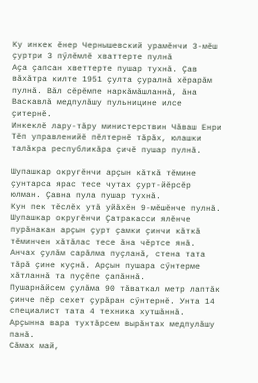Ку инкек ӗнер Чернышевский урамӗнчи 3-мӗш ҫуртри 3 пӳлӗмлӗ хваттерте пулнӑ
Аҫа ҫапсан хветтерте пушар тухнӑ. Ҫав вӑхӑтра килте 1951 ҫулта ҫуралнӑ хӗрарӑм пулнӑ. Вӑл сӗрӗмпе наркӑмӑшланнӑ, ӑна Васкавлӑ медпулӑшу пульницине илсе ҫитернӗ.
Инкеклӗ лару-тӑру министерствин Чӑваш Енри Тӗп управленийӗ пӗлтернӗ тӑрӑх, юлашки талӑкра республикӑра ҫичӗ пушар пулнӑ.

Шупашкар округӗнчи арҫын кӑткӑ тӗмине ҫунтарса ярас тесе чутах ҫурт-йӗрсӗр юлман. Ҫавна пула пушар тухнӑ.
Кун пек тӗслӗх утӑ уйӑхӗн 9-мӗшӗнче пулнӑ. Шупашкар округӗнчи Ҫатракасси ялӗнче пурӑнакан арҫын ҫурт ҫамки ҫинчи кӑткӑ тӗминчен хӑтӑлас тесе ӑна чӗртсе янӑ. Анчах ҫулӑм сарӑлма пуҫланӑ, стена тата тӑрӑ ҫине куҫнӑ. Арҫын пушара сӳнтерме хӑтланнӑ та пуҫӗпе ҫапӑннӑ.
Пушарнӑйсем ҫулӑма 90 тӑваткал метр лаптӑк ҫинче пӗр сехет ҫурӑран сӳнтернӗ. Унта 14 специалист тата 4 техника хутшӑннӑ. Арҫынна вара тухтӑрсем вырӑнтах медпулӑшу панӑ.
Сӑмах май,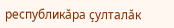республикӑра ҫулталӑк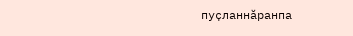пуҫланнӑранпа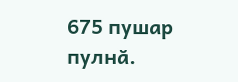675 пушар пулнӑ.